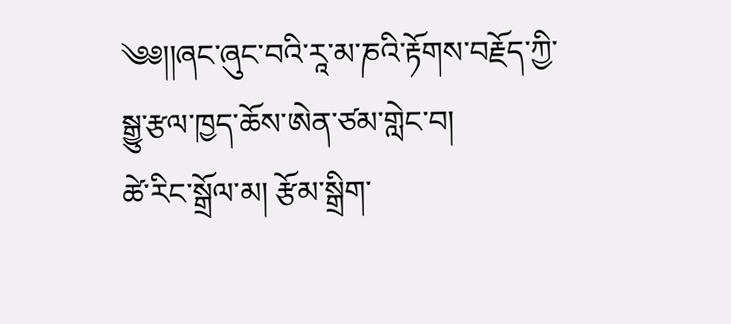༄༅།།ཞང་ཞུང་བའི་རཱ་མ་ཎའི་རྟོགས་བརྗོད་ཀྱི་སྒྱུ་རྩལ་ཁྱད་ཆོས་ཨེན་ཙམ་གླེང་བ།
ཚེ་རིང་སྒྲོལ་མ། རྩོམ་སྒྲིག་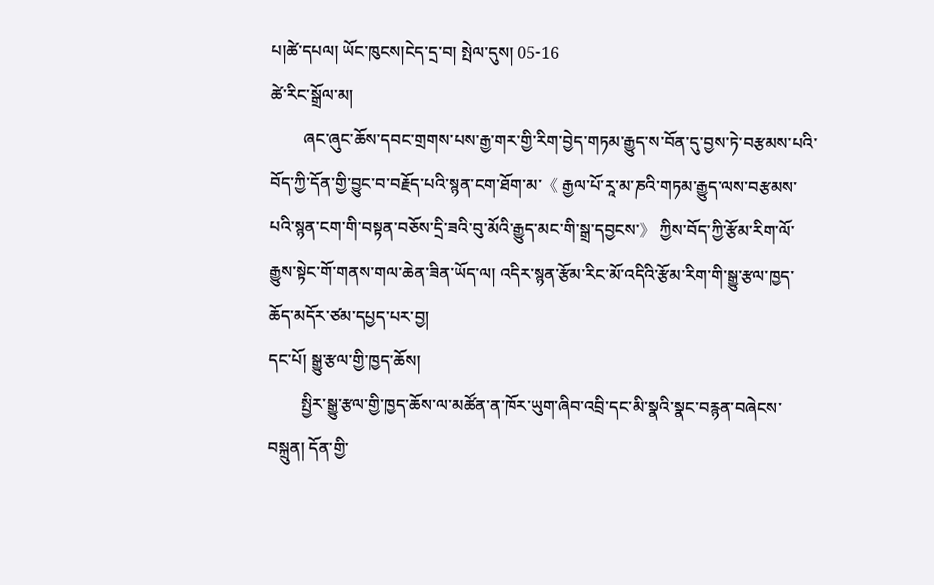པ།ཚེ་དཔལ། ཡོང་ཁུངས།ངེད་དྲ་བ། སྤེལ་དུས། 05-16
ཚེ་རིང་སྒྲོལ་མ།
        ཞང་ཞུང་ཆོས་དབང་གྲགས་པས་རྒྱ་གར་གྱི་རིག་བྱེད་གཏམ་རྒྱུད་ས་བོན་དུ་བྱས་ཏེ་བརྩམས་པའི་བོད་ཀྱི་དོན་གྱི་བྱུང་བ་བརྗོད་པའི་སྙན་ངག་ཐོག་མ་《 རྒྱལ་པོ་རཱ་མ་ཎའི་གཏམ་རྒྱུད་ལས་བརྩམས་པའི་སྙན་ངག་གི་བསྟན་བཅོས་དྲི་ཟའི་བུ་མོའི་རྒྱུད་མང་གི་སྒྲ་དབྱངས་》 ཀྱིས་བོད་ཀྱི་རྩོམ་རིག་ལོ་རྒྱུས་སྟེང་གོ་གནས་གལ་ཆེན་ཟིན་ཡོད་ལ། འདིར་སྙན་རྩོམ་རིང་མོ་འདིའི་རྩོམ་རིག་གི་སྒྱུ་རྩལ་ཁྱད་ཆོད་མདོར་ཙམ་དཔྱད་པར་བྱ།
དང་པོ། སྒྱུ་རྩལ་གྱི་ཁྱད་ཆོས།
        སྤྱིར་སྒྱུ་རྩལ་གྱི་ཁྱད་ཆོས་ལ་མཚོན་ན་ཁོར་ཡུག་ཞིབ་འབྲི་དང་མི་སྣའི་སྣང་བརྙན་བཞེངས་བསྐྲུན། དོན་གྱི་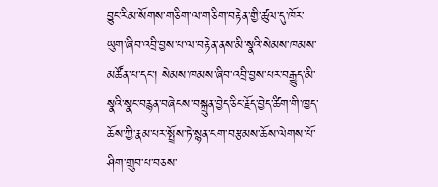བྱུང་རིམ་སོགས་གཅིག་ལ་གཅིག་བརྟེན་གྱི་ཚུལ་དུ་ཁོར་ཡུག་ཞིབ་འབྲི་བྱས་པ་ལ་བརྟེན་ནས་མི་སྣའི་སེམས་ཁམས་མཚོན་པ་དང་། སེམས་ཁམས་ཞིབ་འབྲི་བྱས་པར་བརྒྱུད་མི་སྣའི་སྣང་བརྙན་བཞེངས་བསྐྲུན་བྱེད་ཅིང་རྗོད་བྱེད་ཚིག་གི་ཁྱད་ཆོས་ཀྱི་རྣམ་པར་སྤྲོས་ཏེ་སྙན་ངག་བརྩམས་ཆོས་ལེགས་པོ་ཤིག་གྲུབ་པ་བཅས་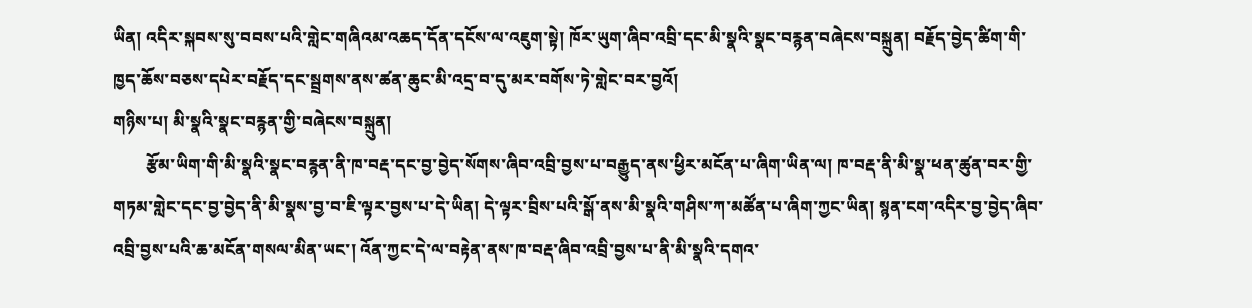ཡིན། འདིར་སྐབས་སུ་བབས་པའི་གླེང་གཞིའམ་འཆད་དོན་དངོས་ལ་འཇུག་སྟེ། ཁོར་ཡུག་ཞིབ་འབྲི་དང་མི་སྣའི་སྣང་བརྙན་བཞེངས་བསྐྲུན། བརྗོད་བྱེད་ཚིག་གི་ཁྱད་ཆོས་བཅས་དཔེར་བརྗོད་དང་སྦྲགས་ནས་ཚན་ཆུང་མི་འདྲ་བ་དུ་མར་བགོས་ཏེ་གླེང་བར་བྱའོ།
གཉིས་པ། མི་སྣའི་སྣང་བརྙན་གྱི་བཞེངས་བསྐྲུན།
        རྩོམ་ཡིག་གི་མི་སྣའི་སྣང་བརྙན་ནི་ཁ་བརྡ་དང་བྱ་བྱེད་སོགས་ཞིབ་འབྲི་བྱས་པ་བརྒྱུད་ནས་ཕྱིར་མངོན་པ་ཞིག་ཡིན་ལ། ཁ་བརྡ་ནི་མི་སྣ་ཕན་ཚུན་བར་གྱི་གཏམ་གླེང་དང་བྱ་བྱེད་ནི་མི་སྣས་བྱ་བ་ཇི་ལྟར་བྱས་པ་དེ་ཡིན། དེ་ལྟར་བྲིས་པའི་སྒོ་ནས་མི་སྣའི་གཤིས་ཀ་མཚོན་པ་ཞིག་ཀྱང་ཡིན། སྙན་ངག་འདིར་བྱ་བྱེད་ཞིབ་འབྲི་བྱས་པའི་ཆ་མངོན་གསལ་མིན་ཡང་། འོན་ཀྱང་དེ་ལ་བརྟེན་ནས་ཁ་བརྡ་ཞིབ་འབྲི་བྱས་པ་ནི་མི་སྣའི་དགའ་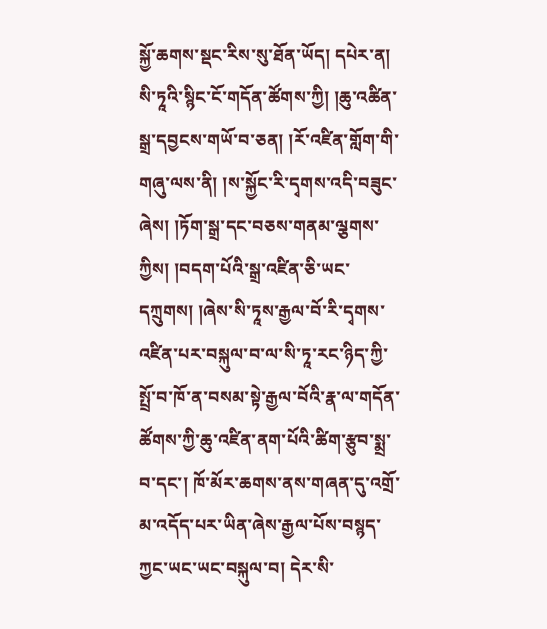སྐྱོ་ཆགས་སྡང་རིས་སུ་ཐོན་ཡོད། དཔེར་ན། སི་ཏཱའི་སྙིང་ངོ་གདོན་ཚོགས་ཀྱི། །ཆུ་འཚིན་སྒྲ་དབྱངས་གཡོ་བ་ཅན། །རོ་འཛིན་གློག་གི་གཞུ་ལས་ནི། །ས་སྐྱོང་རི་དྭགས་འདི་བཟུང་ཞེས། །ཏོག་སྒྲ་དང་བཅས་གནམ་ལྕགས་ཀྱིས། །བདག་པོའི་སྒྲ་འཛིན་ཅི་ཡང་དཀྲུགས། །ཞེས་སི་ཏཱས་རྒྱལ་བོ་རི་དྭགས་འཛིན་པར་བསྐུལ་བ་ལ་སི་ཏཱ་རང་ཉིད་ཀྱི་སྤྲོ་བ་ཁོ་ན་བསམ་སྟེ་རྒྱལ་བོའི་རྣ་ལ་གདོན་ཚོགས་ཀྱི་ཆུ་འཛིན་ནག་པོའི་ཚིག་རྩུབ་སྨྲ་བ་དང་། ཁོ་མོར་ཆགས་ནས་གཞན་དུ་འགྲོ་མ་འདོད་པར་ཡིན་ཞེས་རྒྱལ་པོས་བསྙད་ཀྱང་ཡང་ཡང་བསྐུལ་བ། དེར་སི་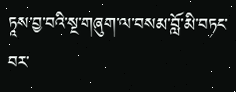ཏཱས་བྱ་བའི་སྔ་གཞུག་ལ་བསམ་བློ་མི་བཏང་བར་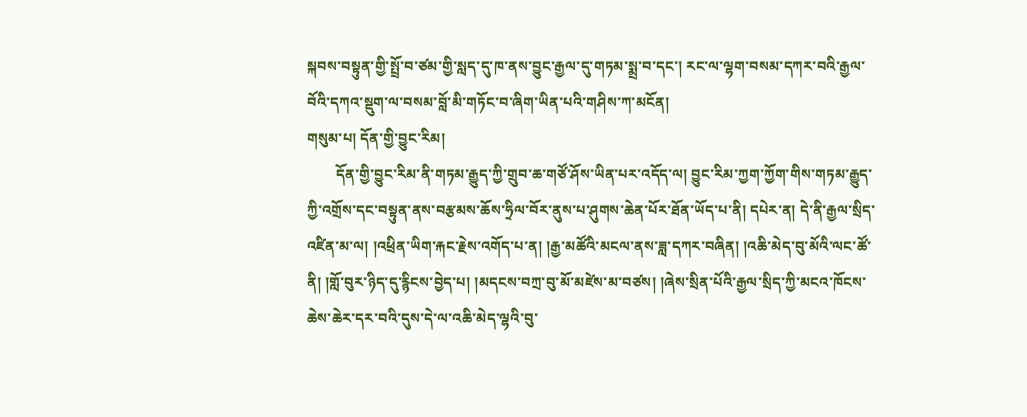སྐབས་བསྟུན་གྱི་སྤྲོ་བ་ཙམ་གྱི་སླད་དུ་ཁ་ནས་བྱུང་རྒྱལ་དུ་གཏམ་སྨྲ་བ་དང་། རང་ལ་ལྷག་བསམ་དཀར་བའི་རྒྱལ་བོའི་དཀའ་སྡུག་ལ་བསམ་བློ་མི་གཏོང་བ་ཞིག་ཡིན་པའི་གཤིས་ཀ་མངོན།
གསུམ་པ། དོན་གྱི་བྱུང་རིམ།
        དོན་གྱི་བྱུང་རིམ་ནི་གཏམ་རྒྱུད་ཀྱི་གྲུབ་ཆ་གཙོ་ཤོས་ཡིན་པར་འདོད་ལ། བྱུང་རིམ་ཀྱག་ཀྱོག་གིས་གཏམ་རྒྱུད་ཀྱི་འགྲོས་དང་བསྟུན་ནས་བརྩམས་ཆོས་ཧྲིལ་བོར་ནུས་པ་ཤུགས་ཆེན་པོར་ཐོན་ཡོད་པ་ནི། དཔེར་ན། དེ་ནི་རྒྱལ་སྲིད་འཛིན་མ་ལ། །འཕྲིན་ཡིག་རྐང་རྗེས་འགོད་པ་ན། །རྒྱ་མཚོའི་མངལ་ནས་ཟླ་དཀར་བཞིན། །འཆི་མེད་བུ་མོའི་ལང་ཚོ་ནི། །གློ་བུར་ཉིད་དུ་རྙིངས་བྱེད་པ། །མདངས་བཀྲ་བུ་མོ་མཛེས་མ་བཙས། །ཞེས་སྲིན་པོའི་རྒྱལ་སྲིད་ཀྱི་མངའ་ཁོངས་ཆེས་ཆེར་དར་བའི་དུས་དེ་ལ་འཆི་མེད་ལྷའི་བུ་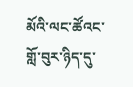མོའི་ལང་ཚོའང་གློ་བུར་ཉིད་དུ་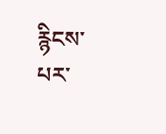རྙིངས་པར་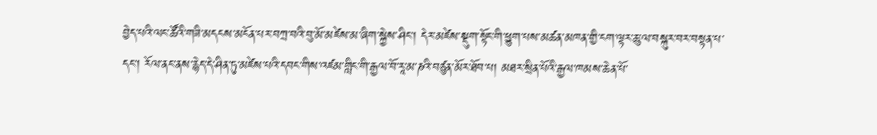བྱེད་པའི་ལང་ཚོའི་གཟི་མདངས་མངོན་པར་བཀྲ་བའི་བུ་མོ་མཛེས་མ་ཞིག་སྐྱེས་ཤིང་། དེར་མཛེས་སྡུག་སྟོང་གི་ཕྱུག་པས་མཚན་མཁན་གྱི་ངག་ལྟར་ཆུ་ལ་བསྐུར་བར་བསྟན་པ་དང་། རོལ་ནང་ནས་རྙེད་དེ་ཤིན་ཏུ་མཛེས་པའི་དབང་གིས་འཛམ་གླིང་གི་རྒྱལ་བོ་རཱ་མ་ཎའི་བཙུན་མོར་ཐོབ་པ། མཐར་སྲིན་པོའི་རྒྱལ་ཁམས་ཆེན་པོ་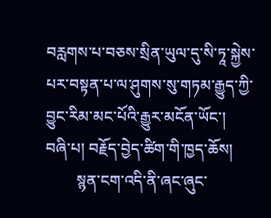བརླགས་པ་བཅས་སྲིན་ཡུལ་དུ་སི་ཏཱ་སྐྱེས་པར་བསྟན་པ་ལ་ཤུགས་སུ་གཏམ་རྒྱུད་ཀྱི་བྱུང་རིམ་མང་པོའི་རྒྱུར་མངོན་ཡོང་།
བཞི་པ། བརྗོད་བྱེད་ཚིག་གི་ཁྱད་ཆོས།
        སྙན་ངག་འདི་ནི་ཞང་ཞུང་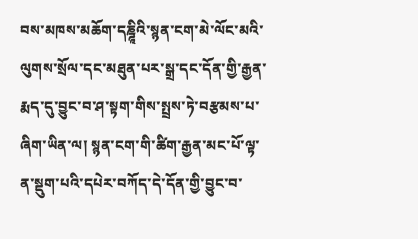བས་མཁས་མཆོག་དཎྜཱིའི་སྙན་ངག་མེ་ལོང་མའི་ལུགས་སྲོལ་དང་མཐུན་པར་སྒྲ་དང་དོན་གྱི་རྒྱན་རྨད་དུ་བྱུང་བ་ཤ་སྟག་གིས་སྤྲས་ཏེ་བརྩམས་པ་ཞིག་ཡིན་ལ། སྙན་ངག་གི་ཚིག་རྒྱན་མང་པོ་ལྟ་ན་སྡུག་པའི་དཔེར་བཀོད་དེ་དོན་གྱི་བྱུང་བ་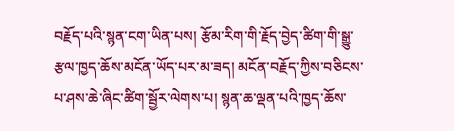བརྗོད་པའི་སྙན་ངག་ཡིན་པས། རྩོམ་རིག་གི་རྗོད་བྱེད་ཚིག་གི་སྒྱུ་རྩལ་ཁྱད་ཆོས་མངོན་ཡོད་པར་མ་ཟད། མངོན་བརྗོད་ཀྱིས་བཅིངས་པ་ཤས་ཆེ་ཞིང་ཚིག་སྦྱོར་ལེགས་པ། སྙན་ཆ་ལྡན་པའི་ཁྱད་ཆོས་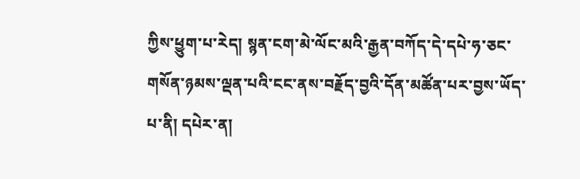ཀྱིས་ཕྱུག་པ་རེད། སྙན་ངག་མེ་ལོང་མའི་རྒྱན་བཀོད་དེ་དཔེ་ཧ་ཅང་གསོན་ཉམས་ལྡན་པའི་ངང་ནས་བརྗོད་བྱའི་དོན་མཚོན་པར་བྱས་ཡོད་པ་ནི། དཔེར་ན།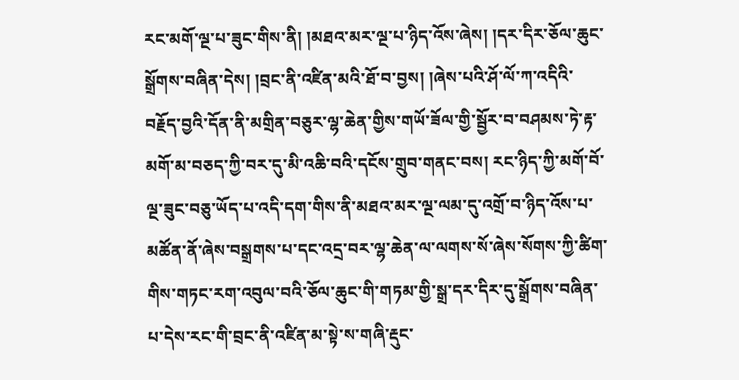རང་མགོ་ལྔ་པ་ཟུང་གིས་ནི། །མཐའ་མར་ལྔ་པ་ཉིད་འོས་ཞེས། །དར་དིར་ཅོལ་ཆུང་སྒྲོགས་བཞིན་དེས། །བྲང་ནི་འཛིན་མའི་ཐོ་བ་བྱས། །ཞེས་པའི་ཤོ་ལོ་ཀ་འདིའི་བརྗོད་བྱའི་དོན་ནི་མགྲིན་བཅུར་ལྷ་ཆེན་གྱིས་གཡོ་ཟོལ་གྱི་སྦྱོར་བ་བཤམས་ཏེ་རྟ་མགོ་མ་བཅད་ཀྱི་བར་དུ་མི་འཆི་བའི་དངོས་གྲུབ་གནང་བས། རང་ཉིད་ཀྱི་མགོ་བོ་ལྔ་ཟུང་བཅུ་ཡོད་པ་འདི་དག་གིས་ནི་མཐའ་མར་ལྔ་ལམ་དུ་འགྲོ་བ་ཉིད་འོས་པ་མཚོན་ནོ་ཞེས་བསྒྲགས་པ་དང་འདྲ་བར་ལྷ་ཆེན་ལ་ལགས་སོ་ཞེས་སོགས་ཀྱི་ཚིག་གིས་གཏང་རག་འབུལ་བའི་ཅོལ་ཆུང་གི་གཏམ་གྱི་སྒྲ་དར་དིར་དུ་སྒྲོགས་བཞིན་པ་དེས་རང་གི་བྲང་ནི་འཛིན་མ་སྟེ་ས་གཞི་རྡུང་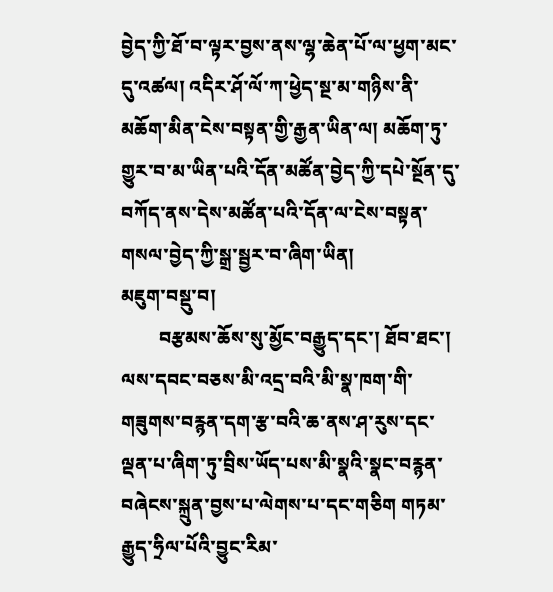བྱེད་ཀྱི་ཐོ་བ་ལྟར་བྱས་ནས་ལྷ་ཆེན་པོ་ལ་ཕྱག་མང་དུ་འཚལ། འདིར་ཤོ་ལོ་ཀ་ཕྱེད་སྔ་མ་གཉིས་ནི་མཆོག་མིན་ངེས་བསྟན་གྱི་རྒྱན་ཡིན་ལ། མཆོག་ཏུ་གྱུར་བ་མ་ཡིན་པའི་དོན་མཚོན་བྱེད་ཀྱི་དཔེ་སྔོན་དུ་བཀོད་ནས་དེས་མཚོན་པའི་དོན་ལ་ངེས་བསྟན་གསལ་བྱེད་ཀྱི་སྒྲ་སྦྱར་བ་ཞིག་ཡིན།
མཇུག་བསྡུ་བ།
        བརྩམས་ཆོས་སུ་མྱོང་བརྒྱུད་དང་། ཐོབ་ཐང་། ལས་དབང་བཅས་མི་འདྲ་བའི་མི་སྣ་ཁག་གི་གཟུགས་བརྙན་དག་རྩ་བའི་ཆ་ནས་ཤ་རུས་དང་ལྡན་པ་ཞིག་ཏུ་བྲིས་ཡོད་པས་མི་སྣའི་སྣང་བརྙན་བཞེངས་སྐྲུན་བྱས་པ་ལེགས་པ་དང་གཅིག གཏམ་རྒྱུད་ཧྲིལ་པོའི་བྱུང་རིམ་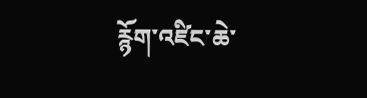རྙོག་འཛིང་ཆེ་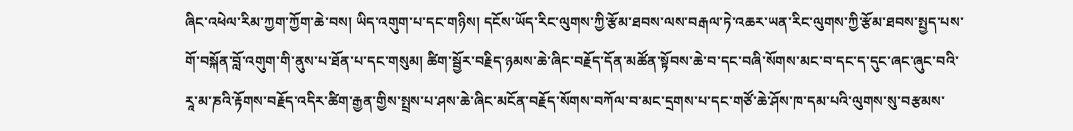ཞིང་འཕེལ་རིམ་ཀྱག་ཀྱོག་ཆེ་བས། ཡིད་འགུག་པ་དང་གཉིས། དངོས་ཡོད་རིང་ལུགས་ཀྱི་རྩོམ་ཐབས་ལས་བརྒལ་ཏེ་འཆར་ཡན་རིང་ལུགས་ཀྱི་རྩོམ་ཐབས་སྤྱད་པས་གོ་བསྐོན་བློ་འགུག་གི་ནུས་པ་ཐོན་པ་དང་གསུམ། ཚིག་སྦྱོར་བརྗིད་ཉམས་ཆེ་ཞིང་བརྗོད་དོན་མཚོན་སྟོབས་ཆེ་བ་དང་བཞི་སོགས་མང་བ་དང་ད་དུང་ཞང་ཞུང་བའི་རཱ་མ་ཎའི་རྟོགས་བརྗོད་འདིར་ཚིག་རྒྱན་གྱིས་སྤྲས་པ་ཤས་ཆེ་ཞིང་མངོན་བརྗོད་སོགས་བཀོལ་བ་མང་དྲགས་པ་དང་གཙོ་ཆེ་ཤོས་ཁ་དམ་པའི་ལུགས་སུ་བརྩམས་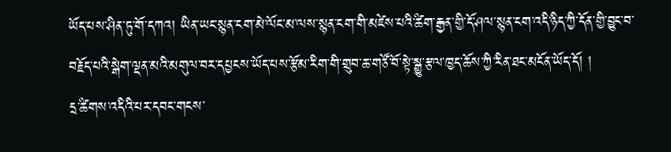ཡོད་པས་ཤིན་ཏུ་གོ་དཀའ། ཡིན་ཡང་སྙན་ངག་མེ་ལོང་མ་ལས་སྙན་ངག་གི་མཛེས་པའི་ཚིག་རྒྱན་གྱི་དོ་ཤལ་སྙན་ངག་འདི་ཉིད་ཀྱི་དོན་གྱི་བྱུང་བ་བརྗོད་པའི་སྒེག་ལྡན་མའི་མགུལ་བར་དཔྱངས་ཡོད་པས་རྩོམ་རིག་གི་གྲུབ་ཆ་གཙོ་བོ་སྟེ་སྒྱུ་རྩལ་ཁྱད་ཆོས་ཀྱི་རིན་ཐང་མངོན་ཡོད་དོ། །
དྲ་ཚིགས་འདིའི་པར་དབང་གངས་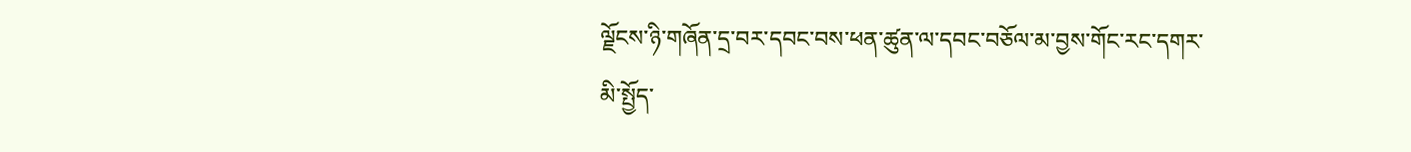ལྗོངས་ཉི་གཞོན་དྲ་བར་དབང་བས་ཕན་ཚུན་ལ་དབང་བཅོལ་མ་བྱས་གོང་རང་དགར་མི་སྤྱོད་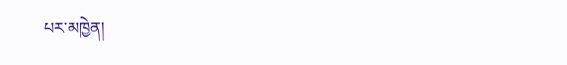པར་མཁྱེན།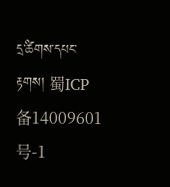དྲ་ཚིགས་དཔང་རྟགས། 蜀ICP备14009601号-1